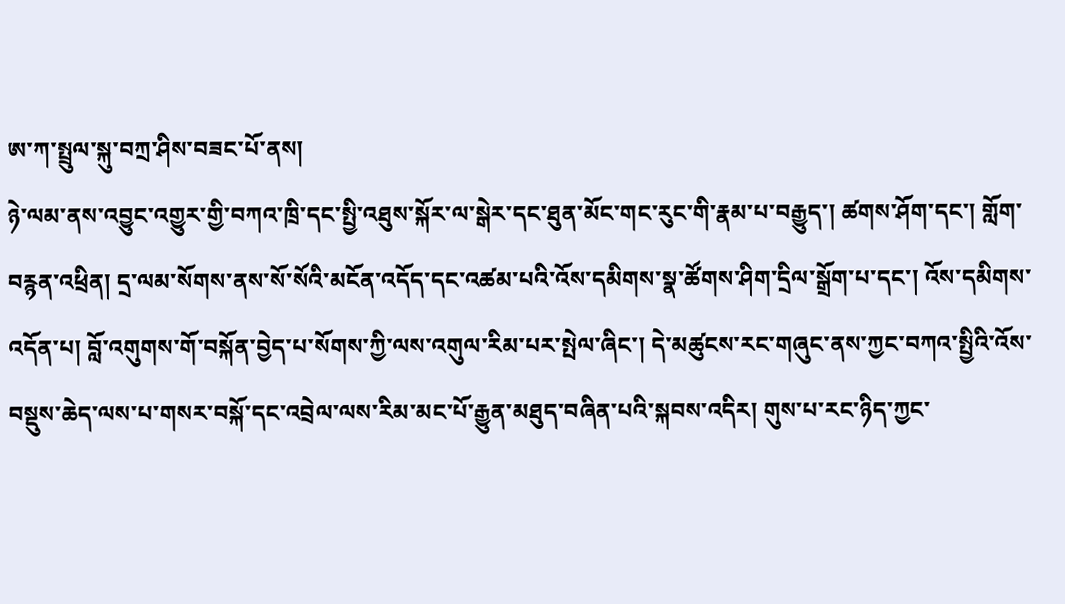ཨ་ཀ་སྤྲུལ་སྐུ་བཀྲ་ཤིས་བཟང་པོ་ནས།
ཉེ་ལམ་ནས་འབྱུང་འགྱུར་གྱི་བཀའ་ཁྲི་དང་སྤྱི་འཐུས་སྐོར་ལ་སྒེར་དང་ཐུན་མོང་གང་རུང་གི་རྣམ་པ་བརྒྱུད་། ཚགས་ཤོག་དང་། གློག་བརྙན་འཕྲིན། དྲ་ལམ་སོགས་ནས་སོ་སོའི་མངོན་འདོད་དང་འཚམ་པའི་འོས་དམིགས་སྣ་ཚོགས་ཤིག་དྲིལ་སྒྲོག་པ་དང་། འོས་དམིགས་འདོན་པ། བློ་འགུགས་གོ་བསྐོན་བྱེད་པ་སོགས་ཀྱི་ལས་འགུལ་རིམ་པར་སྤེལ་ཞིང་། དེ་མཚུངས་རང་གཞུང་ནས་ཀྱང་བཀའ་སྤྱིའི་འོས་བསྡུས་ཆེད་ལས་པ་གསར་བསྐོ་དང་འབྲེལ་ལས་རིམ་མང་པོ་རྒྱུན་མཐུད་བཞིན་པའི་སྐབས་འདིར། གུས་པ་རང་ཉིད་ཀྱང་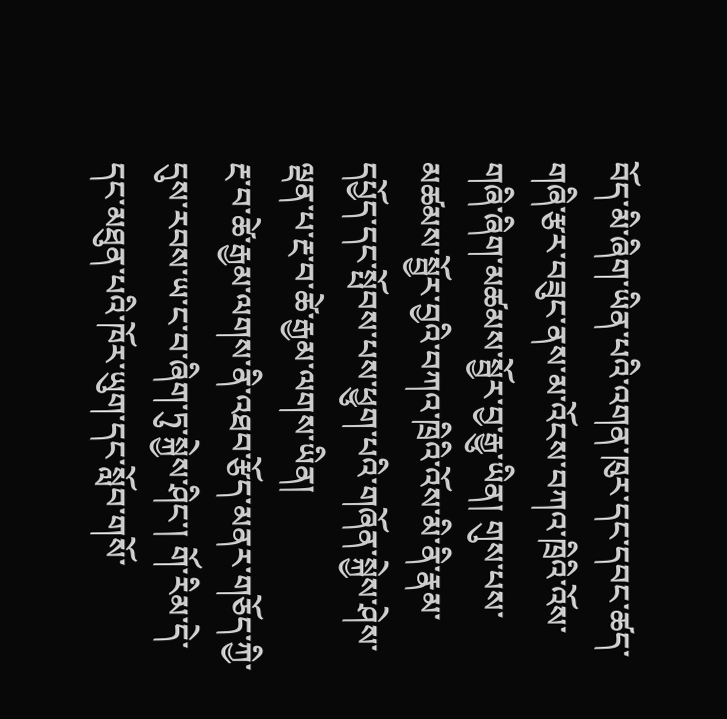བོད་མི་ཞིག་ཡིན་པའི་འགན་ཁུར་དང་དབང་ཚད་གཞི་རྩར་བཟུང་ནས་མ་འོངས་བཀའ་ཁྲིའི་འོས་གཞི་ཞིག་མཚམས་སྦྱོར་བྱ་རྒྱུ་ཡིན། གུས་པས་མཚམས་སྦྱོར་བྱའི་བཀའ་ཁྲིའི་འོས་མི་ནི་རྣམ་དཔྱོད་དང་སྤོབས་པས་ཕྱུག་པའི་གཞོན་སྐྱེས་ཤེས་ལྡན་པ་རྔ་བ་ཚེ་རྒྱམ་ལགས་ཡིན།
རྔ་བ་ཚེ་རྒྱམ་ལགས་ནི་འཐབ་རྩོད་མནར་གཅོད་ཀྱི་དུས་རབས་ཡ་ང་བ་ཞིག་ཏུ་སྐྱེས་ཤིང་། གོ་རིམ་དེ་དང་མཐུན་པའི་ཁོར་ཡུག་དང་སློབ་གསོ་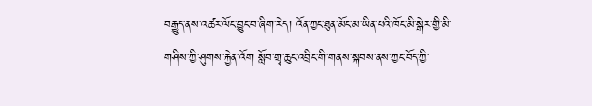བརྒྱུད་ནས་འཚར་ལོང་བྱུང་བ་ཞིག་རེད། འོན་ཀྱང་ཐུན་མོང་མ་ཡིན་པའི་ཁོང་མི་སྒེར་གྱི་མི་གཤིས་ཀྱི་ཤུགས་རྐྱེན་འོག སློབ་གྲྭ་ཆུང་འབྲིང་གི་གནས་སྐབས་ནས་ཀྱང་བོད་ཀྱི་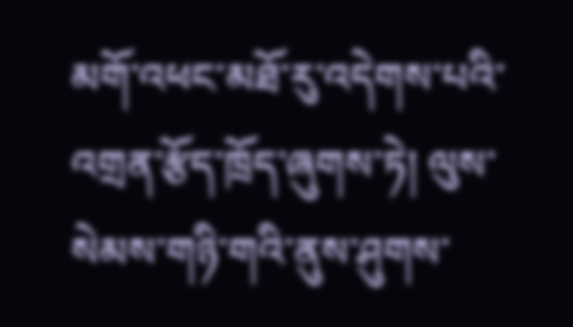མགོ་འཕང་མཐོ་རུ་འདེགས་པའི་འགྲན་རྩོད་ཁྲོད་ཞུགས་ཏེ། ལུས་སེམས་གཉི་གའི་ནུས་ཤུགས་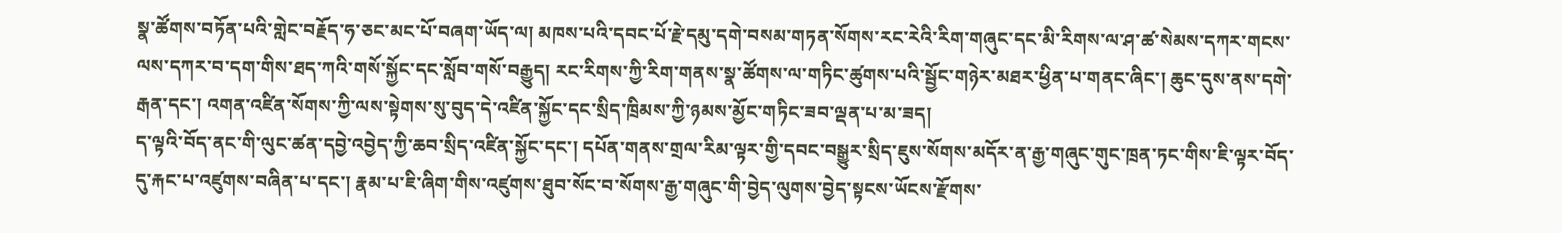སྣ་ཚོགས་བཏོན་པའི་གླེང་བརྗོད་ཧ་ཅང་མང་པོ་བཞག་ཡོད་ལ། མཁས་པའི་དབང་པོ་རྗེ་དམུ་དགེ་བསམ་གཏན་སོགས་རང་རེའི་རིག་གཞུང་དང་མི་རིགས་ལ་ཤ་ཚ་སེམས་དཀར་གངས་ལས་དཀར་བ་དག་གིས་ཐད་ཀའི་གསོ་སྐྱོང་དང་སློབ་གསོ་བརྒྱུད། རང་རིགས་ཀྱི་རིག་གནས་སྣ་ཚོགས་ལ་གཏིང་ཚུགས་པའི་སྦྱོང་གཉེར་མཐར་ཕྱིན་པ་གནང་ཞིང་། ཆུང་དུས་ནས་དགེ་རྒན་དང་། འགན་འཛིན་སོགས་ཀྱི་ལས་སྟེགས་སུ་བུད་དེ་འཛིན་སྐྱོང་དང་སྲིད་ཁྲིམས་ཀྱི་ཉམས་མྱོང་གཏིང་ཟབ་ལྡན་པ་མ་ཟད།
ད་ལྟའི་བོད་ནང་གི་ལུང་ཚན་དབྱེ་འབྱེད་ཀྱི་ཆབ་སྲིད་འཛིན་སྐྱོང་དང་། དཔོན་གནས་གྲལ་རིམ་ལྟར་གྱི་དབང་བསྒྱུར་སྲིད་ཇུས་སོགས་མདོར་ན་རྒྱ་གཞུང་གུང་ཁྲན་ཏང་གིས་ཇི་ལྟར་བོད་དུ་རྐང་པ་འཛུགས་བཞིན་པ་དང་། རྣམ་པ་ཇི་ཞིག་གིས་འཛུགས་ཐུབ་སོང་བ་སོགས་རྒྱ་གཞུང་གི་བྱེད་ལུགས་བྱེད་སྟངས་ཡོངས་རྫོགས་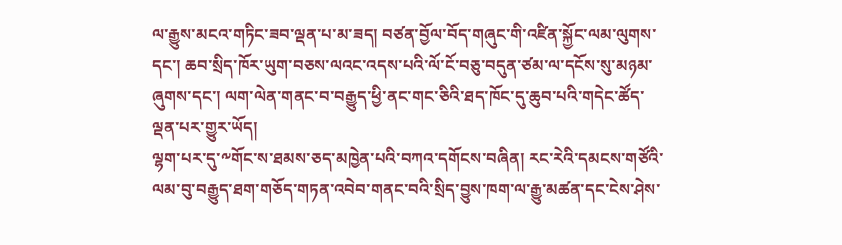ལ་རྒྱུས་མངའ་གཏིང་ཟབ་ལྡན་པ་མ་ཟད། བཙན་བྱོལ་བོད་གཞུང་གི་འཛིན་སྐྱོང་ལམ་ལུགས་དང་། ཆབ་སྲིད་ཁོར་ཡུག་བཅས་ལའང་འདས་པའི་ལོ་ངོ་བཅུ་བདུན་ཙམ་ལ་དངོས་སུ་མཉམ་ཞུགས་དང་། ལག་ལེན་གནང་བ་བརྒྱུད་ཕྱི་ནང་གང་ཅིའི་ཐད་ཁོང་དུ་ཆུབ་པའི་གདེང་ཚོད་ལྡན་པར་གྱུར་ཡོད།
ལྷག་པར་དུ་༸གོང་ས་ཐམས་ཅད་མཁྱེན་པའི་བཀའ་དགོངས་བཞིན། རང་རེའི་དམངས་གཙོའི་ལམ་བུ་བརྒྱུད་ཐག་གཅོད་གཏན་འབེབ་གནང་བའི་སྲིད་བྱུས་ཁག་ལ་རྒྱུ་མཚན་དང་ངེས་ཤེས་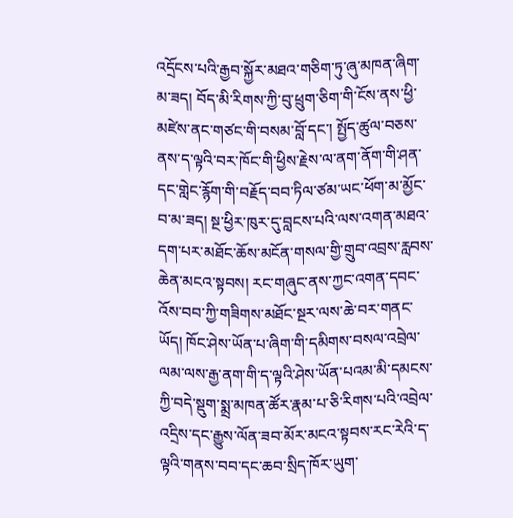འདྲོངས་པའི་རྒྱབ་སྐྱོར་མཐའ་གཅིག་ཏུ་ཞུ་མཁན་ཞིག་མ་ཟད། བོད་མི་རིགས་ཀྱི་བུ་ཕྲུག་ཅིག་གི་ངོས་ནས་ཕྱི་མཛེས་ནང་གཙང་གི་བསམ་བློ་དང་། སྤྱོད་ཚུལ་བཅས་ནས་ད་ལྟའི་བར་ཁོང་གི་ཕྱིས་རྗེས་ལ་ནག་ནོག་གི་ཤན་དང་གླེང་རྙོག་གི་བརྗོད་བབ་ཏིལ་ཙམ་ཡང་ཕོག་མ་མྱོང་བ་མ་ཟད། སྔ་ཕྱིར་ཁུར་དུ་བླངས་པའི་ལས་འགན་མཐའ་དག་པར་མཐོང་ཆོས་མངོན་གསལ་གྱི་གྲུབ་འབྲས་རླབས་ཆེན་མངའ་སྟབས། རང་གཞུང་ནས་ཀྱང་འགན་དབང་འོས་བབ་ཀྱི་གཟིགས་མཐོང་སྔར་ལས་ཆེ་བར་གནང་ཡོད། ཁོང་ཤེས་ཡོན་པ་ཞིག་གི་དམིགས་བསལ་འབྲེལ་ལམ་ལས་རྒྱ་ནག་གི་ད་ལྟའི་ཤེས་ཡོན་པའམ་མི་དམངས་ཀྱི་བདེ་སྡུག་སྨྲ་མཁན་ཚོར་རྣམ་པ་ཅི་རིགས་པའི་འབྲེལ་འདྲིས་དང་རྒྱུས་ལོན་ཟབ་མོར་མངའ་སྟབས་རང་རེའི་ད་ལྟའི་གནས་བབ་དང་ཆབ་སྲིད་ཁོར་ཡུག་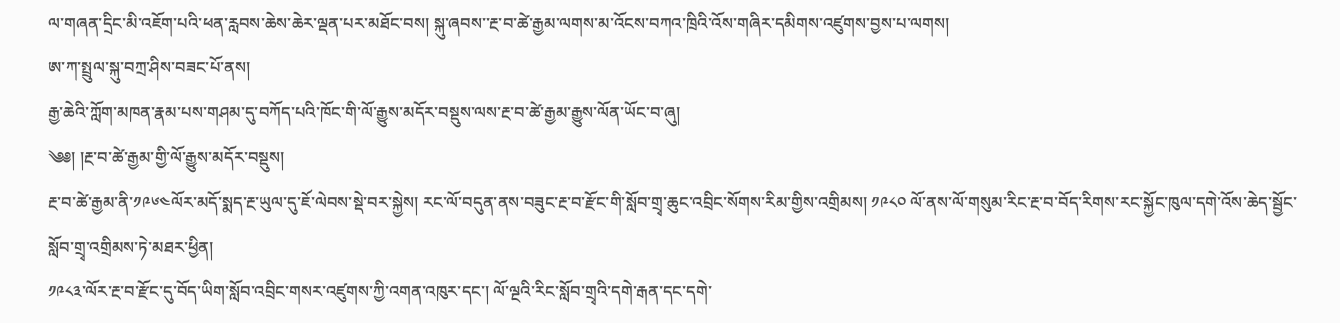ལ་གཞན་དྲིང་མི་འཇོག་པའི་ཕན་རླབས་ཆེས་ཆེར་ལྡན་པར་མཐོང་བས། སྐུ་ཞབས་་རྔ་བ་ཚེ་རྒྱམ་ལགས་མ་འོངས་བཀའ་ཁྲིའི་འོས་གཞིར་དམིགས་འཛུགས་བྱས་པ་ལགས།
ཨ་ཀ་སྤྲུལ་སྐུ་བཀྲ་ཤིས་བཟང་པོ་ནས།
རྒྱ་ཆེའི་ཀློག་མཁན་རྣམ་པས་གཤམ་དུ་བཀོད་པའི་ཁོང་གི་ལོ་རྒྱུས་མདོར་བསྡུས་ལས་རྔ་བ་ཚེ་རྒྱམ་རྒྱུས་ལོན་ཡོང་བ་ཞུ།
༄༅། །རྔ་བ་ཚེ་རྒྱམ་གྱི་ལོ་རྒྱུས་མདོར་བསྡུས།
རྔ་བ་ཚེ་རྒྱམ་ནི་༡༩༦༤ལོར་མདོ་སྨད་རྔ་ཡུལ་དུ་ཇོ་ལེབས་སྡེ་བར་སྐྱེས། རང་ལོ་བདུན་ནས་བཟུང་རྔ་བ་རྫོང་གི་སློབ་གྲྭ་ཆུང་འབྲིང་སོགས་རིམ་གྱིས་འགྲིམས། ༡༩༨༠ ལོ་ནས་ལོ་གསུམ་རིང་རྔ་བ་བོད་རིགས་རང་སྐྱོང་ཁུལ་དགེ་འོས་ཆེད་སྦྱོང་སློབ་གྲྭ་འགྲིམས་ཏེ་མཐར་ཕྱིན།
༡༩༨༣་ལོར་རྔ་བ་རྫོང་དུ་བོད་ཡིག་སློབ་འབྲིང་གསར་འཛུགས་ཀྱི་འགན་འཁུར་དང་། ལོ་ལྔའི་རིང་སློབ་གྲྭའི་དགེ་རྒན་དང་དགེ་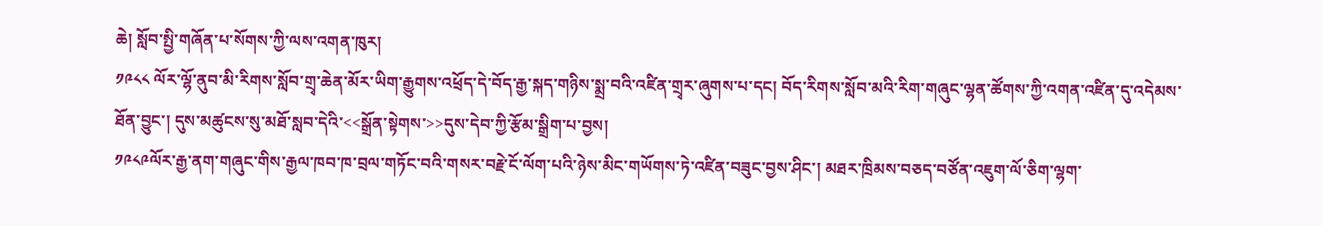ཆེ། སློབ་སྤྱི་གཞོན་པ་སོགས་ཀྱི་ལས་འགན་ཁུར།
༡༩༨༨ ལོར་ལྷོ་ནུབ་མི་རིགས་སློབ་གྲྭ་ཆེན་མོར་ཡིག་རྒྱུགས་འཕྲོད་དེ་བོད་རྒྱ་སྐད་གཉིས་སྨྲ་བའི་འཛིན་གྲྭར་ཞུགས་པ་དང། བོད་རིགས་སློབ་མའི་རིག་གཞུང་ལྷན་ཚོགས་ཀྱི་འགན་འཛིན་དུ་འདེམས་ཐོན་བྱུང་། དུས་མཚུངས་སུ་མཐོ་སླབ་དེའི་<<སྒྲོན་སྟེགས་>>དུས་དེབ་ཀྱི་རྩོམ་སྒྲིག་པ་བྱས།
༡༩༨༩ལོར་རྒྱ་ནག་གཞུང་གིས་རྒྱལ་ཁབ་ཁ་བྲལ་གཏོང་བའི་གསར་བརྗེ་ངོ་ལོག་པའི་ཉེས་མིང་གཡོགས་ཏེ་འཛིན་བཟུང་བྱས་ཤིང་། མཐར་ཁྲིམས་བཅད་བཙོན་འཇུག་ལོ་ཅིག་ལྷག་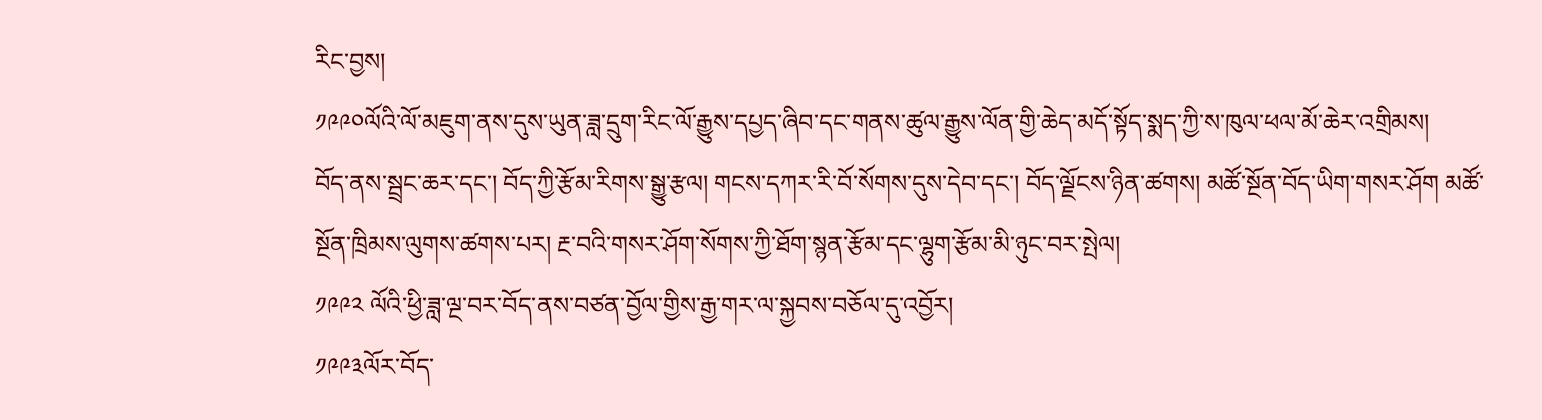རིང་བྱས།
༡༩༩༠ལོའི་ལོ་མཇུག་ནས་དུས་ཡུན་ཟླ་དྲུག་རིང་ལོ་རྒྱུས་དཔྱད་ཞིབ་དང་གནས་ཚུལ་རྒྱུས་ལོན་གྱི་ཆེད་མདོ་སྟོད་སྨད་ཀྱི་ས་ཁུལ་ཕལ་མོ་ཆེར་འགྲིམས།
བོད་ནས་སྦྲང་ཆར་དང་། བོད་ཀྱི་རྩོམ་རིགས་སྒྱུ་རྩལ། གངས་དཀར་རི་བོ་སོགས་དུས་དེབ་དང་། བོད་ལྗོངས་ཉིན་ཚགས། མཚོ་སྔོན་བོད་ཡིག་གསར་ཤོག མཚོ་སྔོན་ཁྲིམས་ལུགས་ཚགས་པར། རྔ་བའི་གསར་ཤོག་སོགས་ཀྱི་ཐོག་སྙན་རྩོམ་དང་ལྷུག་རྩོམ་མི་ཉུང་བར་སྤེལ།
༡༩༩༢ ལོའི་ཕྱི་ཟླ་ལྔ་བར་བོད་ནས་བཙན་བྱོལ་གྱིས་རྒྱ་གར་ལ་སྐྱབས་བཅོལ་དུ་འབྱོར།
༡༩༩༣ལོར་བོད་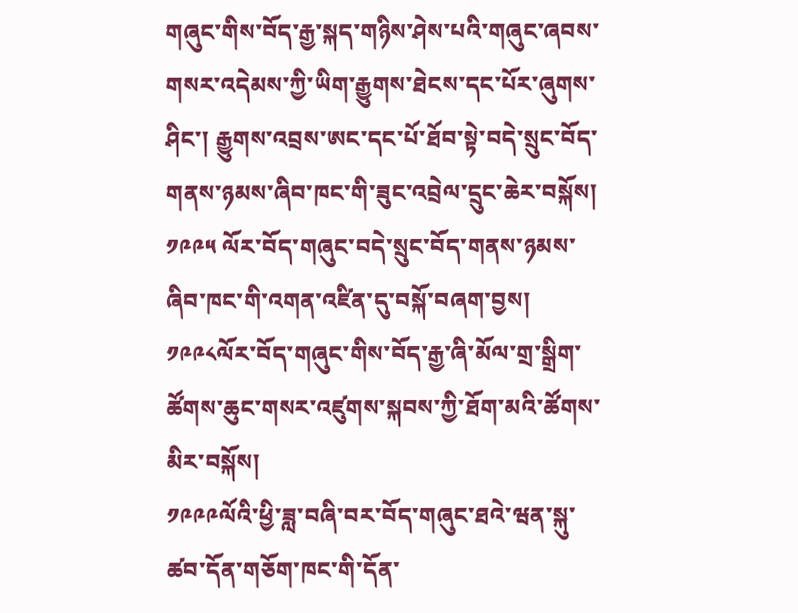གཞུང་གིས་བོད་རྒྱ་སྐད་གཉིས་ཤེས་པའི་གཞུང་ཞབས་གསར་འདེམས་ཀྱི་ཡིག་རྒྱུགས་ཐེངས་དང་པོར་ཞུགས་ཤིང་། རྒྱུགས་འབྲས་ཨང་དང་པོ་ཐོབ་སྟེ་བདེ་སྲུང་བོད་གནས་ཉམས་ཞིབ་ཁང་གི་ཟུང་འབྲེལ་དྲུང་ཆེར་བསྐོས།
༡༩༩༥ ལོར་བོད་གཞུང་བདེ་སྲུང་བོད་གནས་ཉམས་ཞིབ་ཁང་གི་འགན་འཛིན་དུ་བསྐོ་བཞག་བྱས།
༡༩༩༨ལོར་བོད་གཞུང་གིས་བོད་རྒྱ་ཞི་མོལ་གྲ་སྒྲིག་ཚོགས་ཆུང་གསར་འཛུགས་སྐབས་ཀྱི་ཐོག་མའི་ཚོགས་མིར་བསྐོས།
༡༩༩༩ལོའི་ཕྱི་ཟླ་བཞི་བར་བོད་གཞུང་ཐའེ་ཝན་སྐུ་ཚབ་དོན་གཅོག་ཁང་གི་དོན་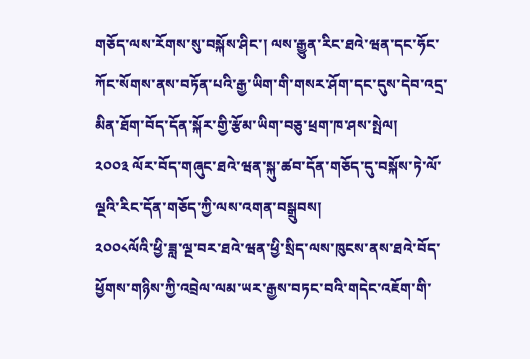གཅོད་ལས་རོགས་སུ་བསྐོས་ཤིང་། ལས་རྒྱུན་རིང་ཐའེ་ཝན་དང་ཧོང་ཀོང་སོགས་ནས་བཏོན་པའི་རྒྱ་ཡིག་གི་གསར་ཤོག་དང་དུས་དེབ་འདྲ་མིན་ཐོག་བོད་དོན་སྐོར་གྱི་རྩོམ་ཡིག་བཅུ་ཕྲག་ཁ་ཤས་སྤེལ།
༢༠༠༣ ལོར་བོད་གཞུང་ཐའེ་ཝན་སྐུ་ཚབ་དོན་གཅོད་དུ་བསྐོས་ཏེ་ལོ་ལྔའི་རིང་དོན་གཅོད་ཀྱི་ལས་འགན་བསྒྲུབས།
༢༠༠༨ལོའི་ཕྱི་ཟླ་ལྔ་བར་ཐའེ་ཝན་ཕྱི་སྲིད་ལས་ཁུངས་ནས་ཐའེ་བོད་ཕྱོགས་གཉིས་ཀྱི་འབྲེལ་ལམ་ཡར་རྒྱས་བཏང་བའི་གདེང་འཇོག་གི་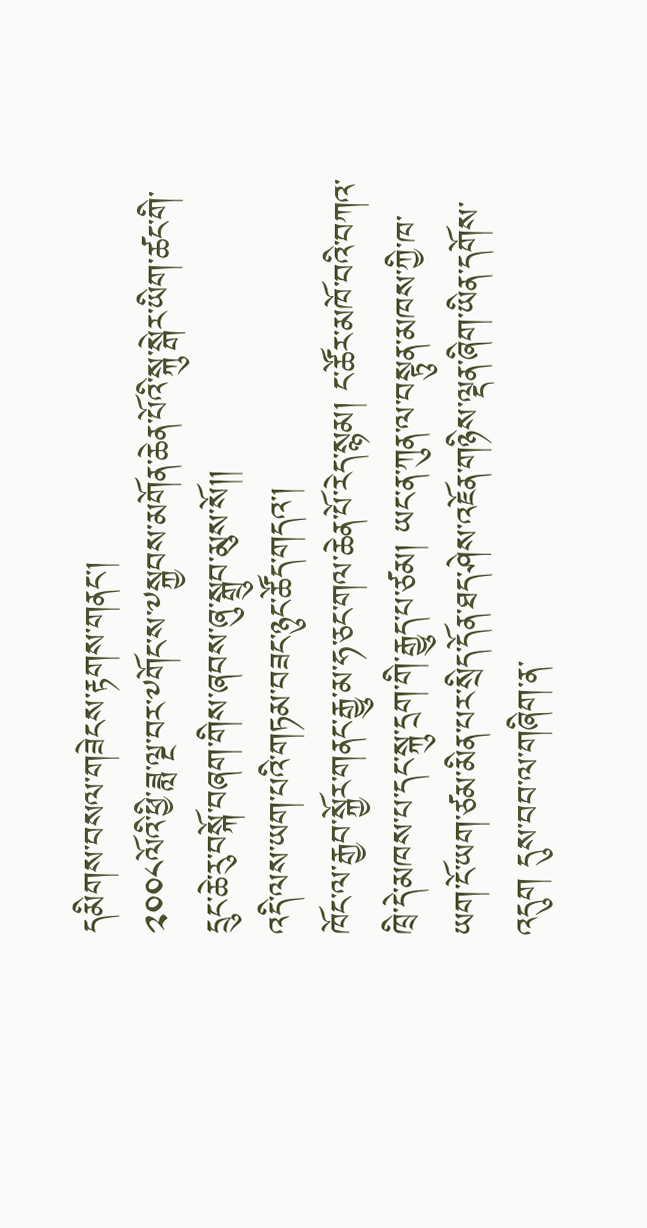དམིགས་བསལ་གཟེངས་རྟགས་གནང།
༢༠༠༨ལོའི་ཕྱི་ཟླ་ལྔ་བར་༸གོང་ས་༸སྐྱབས་མགོན་ཆེན་པོའི་སྐུ་སྒེར་ཡིག་ཚང་གི་དྲུང་ཆེ་རུ་བསྐོ་བཞག་གིས་ཞབས་ཞུ་སྒྲུབ་མུས་སོ།།
འདི་ལས་ཡག་པའི་གཏམ་བཟང་ཉུང་ཚོད་གདའ་།
ཁོང་ལ་རྒྱབ་སྐྱོར་གནང་རྒྱུ་མ་ཧ་ཅང་གལ་ཆེན་པོ་རེད་སྙམ། ང་ཚོར་མཁོ་བའི་བཀའ་ཁྲི་དེ་མཁས་པ་དང་སྐུ་དྲག་གི་རྒྱུད་པ་ཙམ། ཡང་ན་ཀུན་ལ་བསྟུན་མཁས་ཀྱི་ཁ་ཡག་ངོ་ཡག་ཙམ་མིན་པར་སྲིད་དོན་ཐད་ཤེས་འཇོན་གཉིས་ལྡན་ཞིག་ཡིན་དགོས་འདུག དུས་བབ་ལ་གཞིག་ན་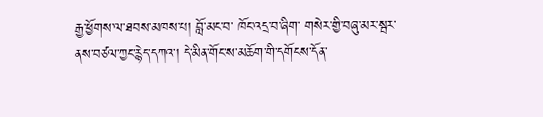རྒྱ་ཕྱོགས་ལ་ཐབས་མཁས་པ། བློ་མང་བ་ ཁོང་འདྲ་བ་ཞིག་ གསེར་གྱི་བཞུ་མར་སྦར་ནས་བཙལ་ཀྱང་རྙེད་དཀའ་། དེ་མིན་གོང་ས་མཆོག་གི་དགོངས་དོན་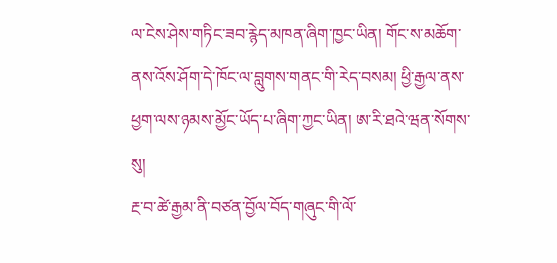ལ་ངེས་ཤེས་གཏིང་ཟབ་རྙེད་མཁན་ཞིག་ཁྱང་ཡིན། གོང་ས་མཆོག་ནས་འོས་ཤོག་དེ་ཁོང་ལ་བླུགས་གནང་གི་རེད་བསམ། ཕྱི་རྒྱལ་ནས་ཕྱག་ལས་ཉམས་མྱོང་ཡོད་པ་ཞིག་ཀྱང་ཡིན། ཨ་རི་ཐའེ་ཝན་སོགས་སུ།
རྔ་བ་ཚེ་རྒྱམ་ནི་བཙན་བྱོལ་བོད་གཞུང་གི་ལོ་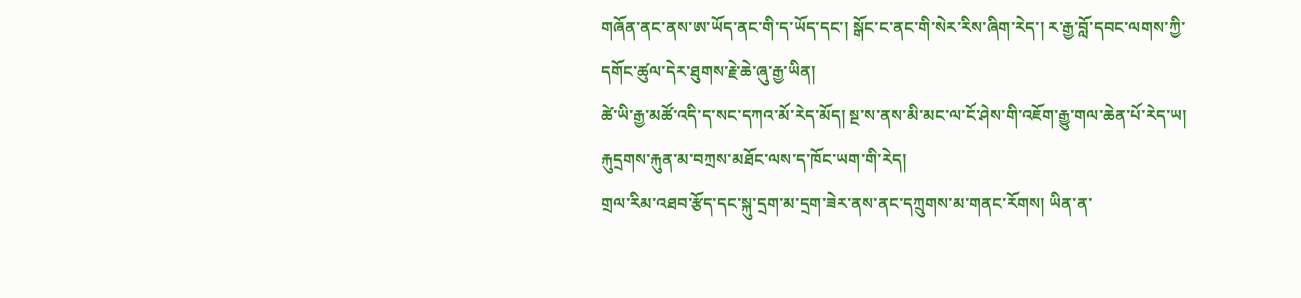གཞོན་ནང་ནས་ཨ་ཡོད་ནང་གི་ད་ཡོད་དང་། སྒོང་ང་ནང་གི་སེར་རིས་ཞིག་རེད་། ར་རྒྱ་བློ་དབང་ལགས་ཀྱི་དགོང་ཚུལ་དེར་ཐུགས་རྗེ་ཆེ་ཞུ་རྒྱ་ཡིན།
ཚེ་ཡི་རྒྱ་མཚོ་འདི་ད་སང་དཀའ་མོ་རེད་མོད། སྔ་ས་ནས་མི་མང་ལ་ངོ་ཤེས་གི་འཇོག་རྒྱུ་གལ་ཆེན་པོ་རེད་ཡ།
རྐུདྲགས་རྐུན་མ་བཀྲས་མཐོང་ལས་ད་ཁོང་ཡག་གི་རེད།
གྲལ་རིམ་འཐབ་རྩོད་དང་སྐུ་དྲག་མ་དྲག་ཟེར་ནས་ནང་དཀྲུགས་མ་གནང་རོགས། ཡིན་ན་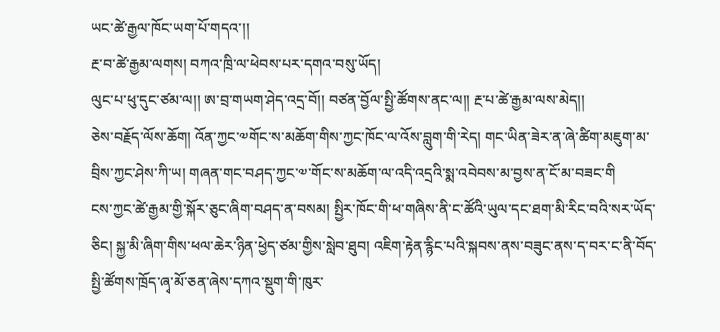ཡང་ཚེ་རྒྱལ་ཁོང་ཡག་པོ་གདའ་།།
རྔ་བ་ཚེ་རྒྱམ་ལགས། བཀའ་ཁྲི་ལ་ཕེབས་པར་དགའ་བསུ་ཡོད།
ལུང་པ་ཕུ་དུང་ཙམ་ལ།། ཨ་བྲ་གཡག་ཤེད་འདྲ་བོ།། བཙན་བྱོལ་སྤྱི་ཚོགས་ནང་ལ།། རྔ་པ་ཚེ་རྒྱམ་ལས་མེད།།
ཅེས་བརྗོད་ལོས་ཆོག། འོན་ཀྱང་༧གོང་ས་མཆོག་གིས་ཀྱང་ཁོང་ལ་འོས་བླུག་གི་རེད། གང་ཡིན་ཟེར་ན་ཞེ་ཚིག་མཇུག་མ་བྲིས་ཀྱང་ཤེས་ཀི་ཡ། གཞན་གང་བཤད་ཀྱང་༧་གོང་ས་མཆོག་ལ་འདི་འདྲའི་སྨ་འབེབས་མ་བྱས་ན་ངོ་མ་བཟང་གི
ངས་ཀྱང་ཚེ་རྒྱམ་གྱི་སྐོར་ཅུང་ཞིག་བཤད་ན་བསམ། སྤྱིར་ཁོང་གི་ཕ་གཞིས་ནི་ང་ཚོའི་ཡུལ་དང་ཐག་མི་རིང་བའི་སར་ཡོད་ཅིང། སྐྱ་མི་ཞིག་གིས་ཕལ་ཆེར་ཉིན་ཕྱེད་ཙམ་གྱིས་སླེབ་ཐུབ། འཇིག་རྟེན་རྙིང་པའི་སྐབས་ནས་བཟུང་ནས་ད་བར་ང་ནི་བོད་སྤྱི་ཚོགས་ཁྲོད་ཞྭ་མོ་ཅན་ཞེས་དཀའ་སྡུག་གི་ཁུར་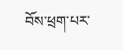བོས་ཕྲག་པར་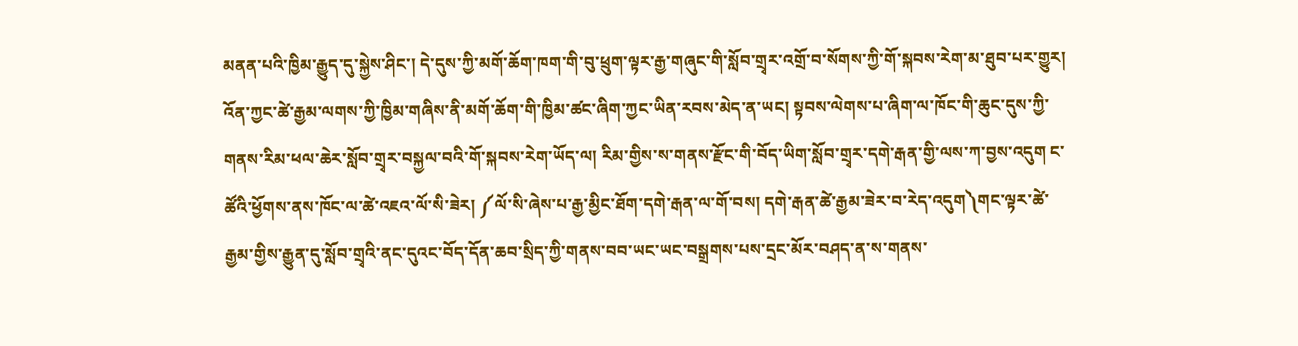མནན་པའི་ཁྱིམ་རྒྱུད་དུ་སྐྱེས་ཤིང་། དེ་དུས་ཀྱི་མགོ་ཆོག་ཁག་གི་བུ་ཕྲུག་ལྟར་རྒྱ་གཞུང་གི་སློབ་གྲྭར་འགྲོ་བ་སོགས་ཀྱི་གོ་སྐབས་རེག་མ་ཐུབ་པར་གྱུར། འོན་ཀྱང་ཚེ་རྒྱམ་ལགས་ཀྱི་ཁྱིམ་གཞིས་ནི་མགོ་ཆོག་གི་ཁྱིམ་ཚང་ཞིག་ཀྱང་ཡིན་རབས་མེད་ན་ཡང། སྟབས་ལེགས་པ་ཞིག་ལ་ཁོང་གི་ཆུང་དུས་ཀྱི་གནས་རིམ་ཕལ་ཆེར་སློབ་གྲྭར་བསྐྱལ་བའི་གོ་སྐབས་རེག་ཡོད་ལ། རིམ་གྱིས་ས་གནས་རྫོང་གི་བོད་ཡིག་སློབ་གྲྭར་དགེ་རྒན་གྱི་ལས་ཀ་བྱས་འདུག ང་ཚོའི་ཕྱོགས་ནས་ཁོང་ལ་ཚེ་འཇའ་ལོ་སི་ཟེར། ༼ལོ་སི་ཞེས་པ་རྒྱ་མྱིང་ཐོག་དགེ་རྒན་ལ་གོ་བས། དགེ་རྒན་ཚེ་རྒྱམ་ཟེར་བ་རེད་འདུག༽གང་ལྟར་ཚེ་རྒྱམ་གྱིས་རྒྱུན་དུ་སློབ་གྲྭའི་ནང་དུའང་བོད་དོན་ཆབ་སྲིད་ཀྱི་གནས་བབ་ཡང་ཡང་བསྒྲགས་པས་དྲང་མོར་བཤད་ན་ས་གནས་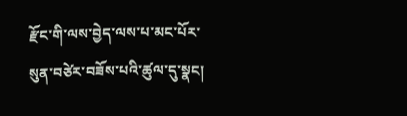རྫོང་གི་ལས་བྱེད་ལས་པ་མང་པོར་སུན་བཙེར་བཟོས་པའི་ཚུལ་དུ་སྣང།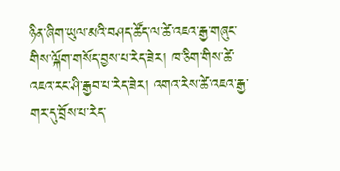ཉིན་ཞིག་ཡུལ་མའི་བཤད་ཚོད་ལ་ཚེ་འཇའ་རྒྱ་གཞུང་གིས་ལྐོག་གསོད་བྱས་པ་རེད་ཟེར། ཁ་ཅིག་གིས་ཚེ་འཇའ་རང་ཤི་རྒྱབ་པ་རེད་ཟེར། འགའ་རེས་ཚེ་འཇའ་རྒྱ་གར་དུ་བྲོས་པ་རེད་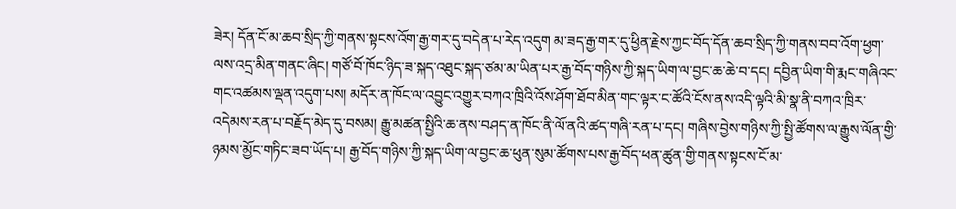ཟེར། དོན་ངོ་མ་ཆབ་སྲིད་ཀྱི་གནས་སྟངས་འོག་རྒྱ་གར་དུ་བདེན་པ་རེད་འདུག མ་ཟད་རྒྱ་གར་དུ་ཕྱིན་རྗེས་ཀྱང་བོད་དོན་ཆབ་སྲིད་ཀྱི་གནས་བབ་འོག་ཕྱག་ལས་འདྲ་མིན་གནང་ཞིང། གཙོ་བོ་ཁོང་ཉིད་ཟ་སྐད་འཐུང་སྐད་ཙམ་མ་ཡིན་པར་རྒྱ་བོད་གཉིས་ཀྱི་སྐད་ཡིག་ལ་བྱང་ཆ་ཆེ་བ་དང། དབྱིན་ཡིག་གི་རྨང་གཞིའང་གང་འཚམས་ལྡན་འདུག་པས། མདོར་ན་ཁོང་ལ་འབྱུང་འགྱུར་བཀའ་ཁྲིའི་འོས་ཤོག་ཐོབ་མིན་གང་ལྟར་ང་ཚོའི་ངོས་ནས་འདི་ལྟའི་མི་སྣ་ནི་བཀའ་ཁྲིར་འདེམས་རན་པ་བརྗོད་མེད་དུ་བསམ། རྒྱུ་མཚན་སྤྱིའི་ཆ་ནས་བཤད་ན་ཁོང་ནི་ལོ་ནའི་ཚད་གཞི་རན་པ་དང། གཞིས་བྱེས་གཉིས་ཀྱི་སྤྱི་ཚོགས་ལ་རྒྱུས་ལོན་གྱི་ཉམས་མྱོང་གཏིང་ཟབ་ཡོད་པ། རྒྱ་བོད་གཉིས་ཀྱི་སྐད་ཡིག་ལ་བྱང་ཆ་ཕུན་སུམ་ཚོགས་པས་རྒྱ་བོད་ཕན་ཚུན་གྱི་གནས་སྟངས་ངོ་མ་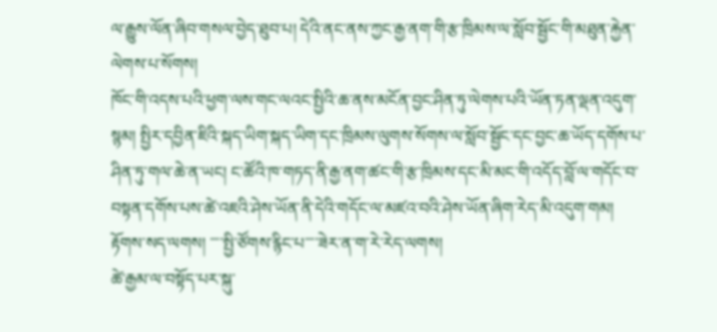ལ་རྒྱུས་ལོན་ཞིབ་གསལ་བྱེད་ཐུབ་པ། དེའི་ནང་ནས་ཀྱང་རྒྱ་ནག་གི་རྩ་ཁྲིམས་ལ་སློབ་སྦྱོང་གི་མཐུན་རྐྱེན་ལེགས་པ་སོགས།
ཁོང་གི་འདས་པའི་ཕྱག་ལས་གང་ལའང་སྤྱིའི་ཆ་ནས་མངོན་བྱང་ཤིན་ཏུ་ལེགས་པའི་ཡོན་ཏན་ལྡན་འདུག་སྙམ། སྤྱིར་དབྱིན་ཇིའི་སྐད་ཡིག་སྐད་ཡིག་དང་ཁྲིམས་ལུགས་སོགས་ལ་སློབ་སྦྱོང་དང་བྱང་ཆ་ཡོད་དགོས་པ་ཤིན་ཏུ་གལ་ཆེ་ན་ཡང། ང་ཚོའི་ཁ་གཏད་ནི་རྒྱ་ནག་ཚང་གི་རྩ་ཁྲིམས་དང་མི་མང་གི་འདོད་བློ་ལ་གདོང་བ་བསྟན་དགོས་པས་ཚེ་འཇའི་ཤེས་ཡོན་ནི་དེའི་གདོང་ལ་མཛའ་བའི་ཤེས་ཡོན་ཞིག་རེད་མི་འདུག་གམ།
རྟོགས་སད་ལགས། ་་་་སྤྱི་ཙོགས་རྙིང་པ་་་་ཟེར་ན་ག་རེ་རེད་ལགས།
ཚེ་རྒྱམ་ལ་བསྟོད་པར་སྐུ་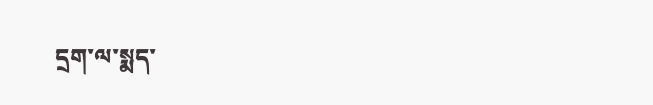དྲག་ལ་སྨད་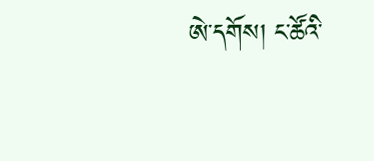ཨེ་དགོས། ང་ཚོའི་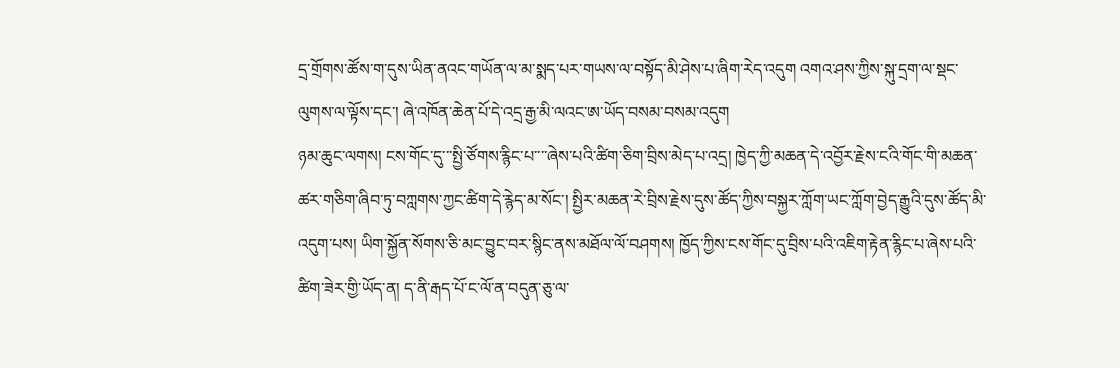དྲ་གྲོགས་ཚོས་ག་དུས་ཡིན་ནའང་གཡོན་ལ་མ་སྨད་པར་གཡས་ལ་བསྟོད་མི་ཤེས་པ་ཞིག་རེད་འདུག འགའ་ཤས་ཀྱིས་སྐུ་དྲག་ལ་སྡང་ལུགས་ལ་ལྟོས་དང་། ཞེ་འཁོན་ཆེན་པོ་དེ་འདྲ་རྒྱ་མི་ལའང་ཨ་ཡོད་བསམ་བསམ་འདུག
ཉམ་ཆུང་ལགས། ངས་གོང་དུ་་་སྤྱི་ཙོགས་རྙིང་པ་་་་ཞེས་པའི་ཚིག་ཅིག་བྲིས་མེད་པ་འདྲ། ཁྱེད་ཀྱི་མཆན་དེ་འབྱོར་རྗེས་ངའི་གོང་གི་མཆན་ཚར་གཅིག་ཞིབ་ཏུ་བཀླགས་ཀྱང་ཚིག་དེ་རྙེད་མ་སོང་། སྤྱིར་མཆན་རེ་བྲིས་རྗེས་དུས་ཚོད་ཀྱིས་བསྐྱར་ཀློག་ཡང་ཀློག་བྱེད་རྒྱུའི་དུས་ཚོད་མི་འདུག་པས། ཡིག་སྐྱོན་སོགས་ཅི་མང་བྱུང་བར་སྙིང་ནས་མཐོལ་ལོ་བཤགས། ཁྱོད་ཀྱིས་ངས་གོང་དུ་བྲིས་པའི་འཇིག་རྟེན་རྙིང་པ་ཞེས་པའི་ཚིག་ཟེར་གྱི་ཡོད་ན། ད་ནི་རྒད་པོ་ང་ལོ་ན་བདུན་ཅུ་ལ་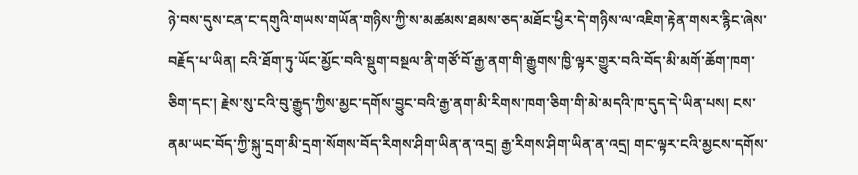ཉེ་བས་དུས་ངན་ང་དགུའི་གཡས་གཡོན་གཉིས་ཀྱི་ས་མཚམས་ཐམས་ཅད་མཐོང་ཕྱིར་དེ་གཉིས་ལ་འཇིག་རྟེན་གསར་རྙིང་ཞེས་བརྗོད་པ་ཡིན། ངའི་ཐོག་ཏུ་ཡོང་མྱོང་བའི་སྡུག་བསྔལ་ནི་གཙོ་བོ་རྒྱ་ནག་གི་རྒྱུགས་ཁྱི་ལྟར་གྱུར་བའི་བོད་མི་མགོ་ཆོག་ཁག་ཅིག་དང་། རྗེས་སུ་ངའི་བུ་རྒྱུད་ཀྱིས་མྱང་དགོས་བྱུང་བའི་རྒྱ་ནག་མི་རིགས་ཁག་ཅིག་གི་མེ་མདའི་ཁ་དུད་དེ་ཡིན་པས། ངས་ནམ་ཡང་བོད་ཀྱི་སྐུ་དྲག་མི་དྲག་སོགས་བོད་རིགས་ཤིག་ཡིན་ན་འདྲ། རྒྱ་རིགས་ཤིག་ཡིན་ན་འདྲ། གང་ལྟར་ངའི་མྱངས་དགོས་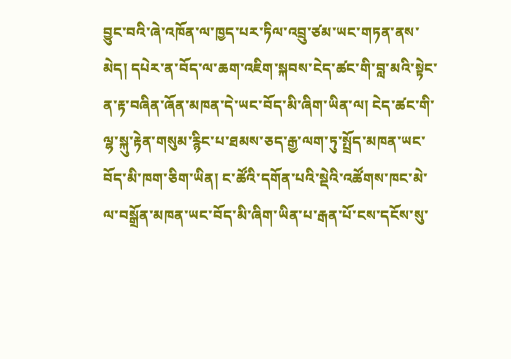བྱུང་བའི་ཞེ་འཁོན་ལ་ཁྱད་པར་ཏིལ་འབྲུ་ཙམ་ཡང་གཏན་ནས་མེད། དཔེར་ན་བོད་ལ་ཆག་འཇིག་སྐབས་ངེད་ཚང་གི་བླ་མའི་སྟེང་ན་རྟ་བཞིན་ཞོན་མཁན་དེ་ཡང་བོད་མི་ཞིག་ཡིན་ལ། ངེད་ཚང་གི་ལྷ་སྐུ་རྟེན་གསུམ་རྙིང་པ་ཐམས་ཅད་རྒྱ་ལག་ཏུ་སྤྲོད་མཁན་ཡང་བོད་མི་ཁག་ཅིག་ཡིན། ང་ཚོའི་དགོན་པའི་སྡེའི་འཚོགས་ཁང་མེ་ལ་བསྒྲོན་མཁན་ཡང་བོད་མི་ཞིག་ཡིན་པ་རྒན་པོ་ངས་དངོས་སུ་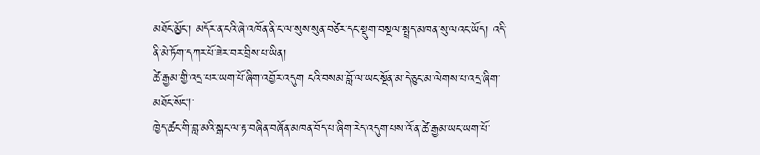མཐོང་མྱོང་། མདོར་ན་ངའི་ཞེ་འཁོན་ནི་ང་ལ་སུས་སུན་བཙེར་དང་སྡུག་བསྔལ་སྤྲད་མཁན་སུ་ལའང་ཡོད། འདི་ནི་མེ་ཏོག་དཀར་པོ་ཟེར་བར་བྲིས་པ་ཡིན།
ཚེ་རྒྱམ་གྱི་འདྲ་པར་ཡག་པོ་ཞིག་འབྱོར་འདུག ངའི་བསམ་བློ་ལ་ཡང་སྔོན་མ་དེ་ཅུང་མ་ལེགས་པ་འདྲ་ཞིག་མཐོང་སོང།་
ཁྱེད་ཚང་གི་བླ་མའི་སྒང་ལ་རྟ་བཞིན་བཞོན་མཁན་བོད་པ་ཞིག་རེད་འདུག་པས་འོ་ན་ཚེ་རྒྱམ་ཡང་ཡག་པོ་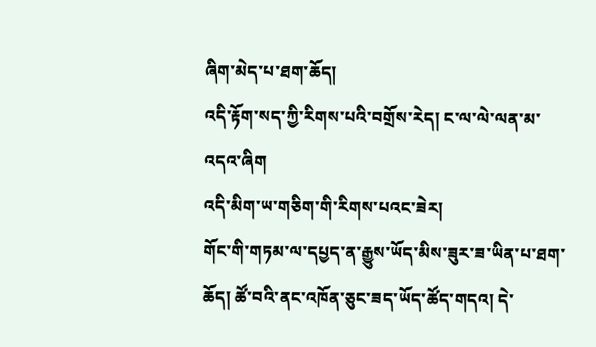ཞིག་མེད་པ་ཐག་ཆོད།
འདི་རྟོག་སད་ཀྱི་རིགས་པའི་བགྲོས་རེད། ང་ལ་ལེ་ལན་མ་འདའ་ཞིག
འདི་མིག་ཡ་གཅིག་གི་རིགས་པའང་ཟེར།
གོང་གི་གཏམ་ལ་དཔྱད་ན་རྒྱུས་ཡོད་མིས་ཟུར་ཟ་ཡིན་པ་ཐག་ཆོད། ཚོ་བའི་ནང་འཁོན་ཅུང་ཟད་ཡོད་ཚོད་གདའ། དེ་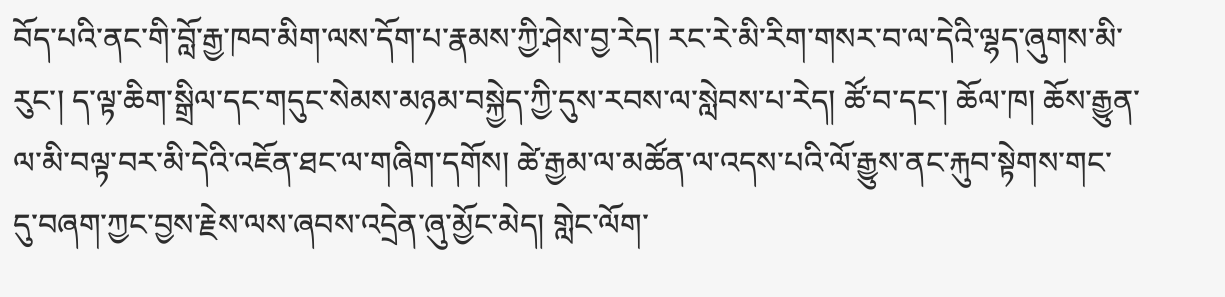བོད་པའི་ནང་གི་བློ་རྒྱ་ཁབ་མིག་ལས་དོག་པ་རྣམས་ཀྱི་ཤེས་བྱ་རེད། རང་རེ་མི་རིག་གསར་བ་ལ་དེའི་ལྷད་ཞུགས་མི་རུང་། ད་ལྟ་ཆིག་སྒྲིལ་དང་གདུང་སེམས་མཉམ་བསྐྱེད་ཀྱི་དུས་རབས་ལ་སླེབས་པ་རེད། ཚོ་བ་དང་། ཆོལ་ཁ། ཆོས་རྒྱུན་ལ་མི་བལྟ་བར་མི་དེའི་འཇོན་ཐང་ལ་གཞིག་དགོས། ཚེ་རྒྱམ་ལ་མཚོན་ལ་འདས་པའི་ལོ་རྒྱུས་ནང་རྐུབ་སྟེགས་གང་དུ་བཞག་ཀྱང་བྱས་རྗེས་ལས་ཞབས་འདྲེན་ཞུ་མྱོང་མེད། གླེང་ལོག་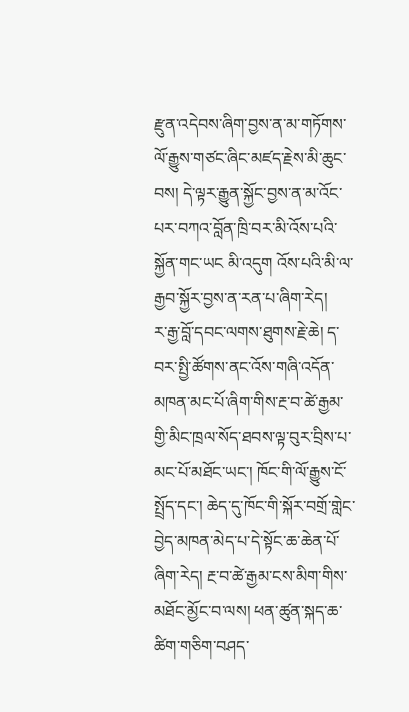རྫུན་འདེབས་ཞིག་བྱས་ན་མ་གཏོགས་ལོ་རྒྱུས་གཙང་ཞིང་མཛད་རྗེས་མི་ཆུང་བས། དེ་ལྟར་རྒྱུན་སྐྱོང་བྱས་ན་མ་འོང་པར་བཀའ་བློན་ཁྲི་བར་མི་འོས་པའི་སྐྱོན་གང་ཡང མི་འདུག འོས་པའི་མི་ལ་རྒྱབ་སྐྱོར་བྱས་ན་རན་པ་ཞིག་རེད།
ར་རྒྱ་བློ་དབང་ལགས་ཐུགས་རྗེ་ཆེ། ད་བར་སྤྱི་ཚོགས་ནང་འོས་གཞི་འདོན་མཁན་མང་པོ་ཞིག་གིས་རྔ་བ་ཚེ་རྒྱམ་གྱི་མིང་ཁྲལ་སོད་ཐབས་ལྟ་བུར་བྲིས་པ་མང་པོ་མཐོང་ཡང་། ཁོང་གི་ལོ་རྒྱུས་ངོ་སྤྲོད་དང་། ཆེད་དུ་ཁོང་གི་སྐོར་བགྲོ་གླེང་བྱེད་མཁན་མེད་པ་དེ་སྟོང་ཆ་ཆེན་པོ་ཞིག་རེད། རྔ་བ་ཚེ་རྒྱམ་ངས་མིག་གིས་མཐོང་མྱོང་བ་ལས། ཕན་ཚུན་སྐད་ཆ་ཚིག་གཅིག་བཤད་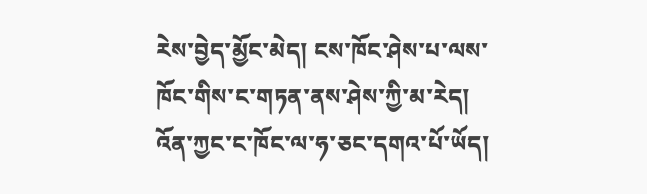རེས་བྱེད་མྱོང་མེད། ངས་ཁོང་ཤེས་པ་ལས་ཁོང་གིས་ང་གཏན་ནས་ཤེས་ཀྱི་མ་རེད། འོན་ཀྱང་ང་ཁོང་ལ་ཧ་ཅང་དགའ་པོ་ཡོད།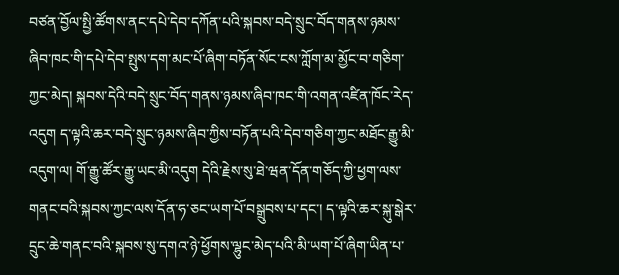བཙན་བྱོལ་སྤྱི་ཚོགས་ནང་དཔེ་དེབ་དཀོན་པའི་སྐབས་བདེ་སྲུང་བོད་གནས་ཉམས་ཞིབ་ཁང་གི་དཔེ་དེབ་སྤུས་དག་མང་པོ་ཞིག་བཏོན་སོང་ངས་ཀློག་མ་མྱོང་བ་གཅིག་ཀྱང་མེད། སྐབས་དེའི་བདེ་སྲུང་བོད་གནས་ཉམས་ཞིབ་ཁང་གི་འགན་འཛིན་ཁོང་རེད་འདུག ད་ལྟའི་ཆར་བདེ་སྲུང་ཉམས་ཞིབ་ཀྱིས་བཏོན་པའི་དེབ་གཅིག་ཀྱང་མཐོང་རྒྱུ་མི་འདུག་ལ། གོ་རྒྱུ་ཚོར་རྒྱུ་ཡང་མི་འདུག དེའི་རྗེས་སུ་ཐེ་ཝན་དོན་གཅོད་ཀྱི་ཕྱག་ལས་གནང་བའི་སྐབས་ཀྱང་ལས་དོན་ཧ་ཅང་ཡག་པོ་བསྒྲུབས་པ་དང་། ད་ལྟའི་ཆར་སྐུ་སྒེར་དྲུང་ཆེ་གནང་བའི་སྐབས་སུ་དགའ་ཉེ་ཕྱོགས་ལྷུང་མེད་པའི་མི་ཡག་པོ་ཞིག་ཡིན་པ་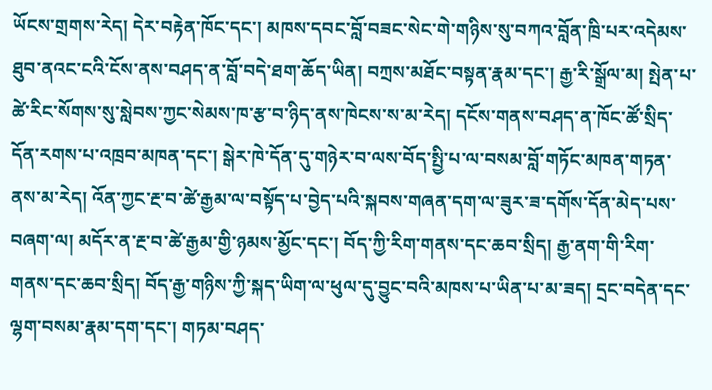ཡོངས་གྲགས་རེད། དེར་བརྟེན་ཁོང་དང་། མཁས་དབང་བློ་བཟང་སེང་གེ་གཉིས་སུ་བཀའ་བློན་ཁྲི་པར་འདེམས་ཐུབ་ནའང་ངའི་ངོས་ནས་བཤད་ན་བློ་བདེ་ཐག་ཆོད་ཡིན། བཀྲས་མཐོང་བསྟན་རྣམ་དང་། རྒྱ་རི་སྒྲོལ་མ། སྤེན་པ་ཚེ་རིང་སོགས་སུ་སླེབས་ཀྱང་སེམས་ཁ་རྩ་བ་ཉིད་ནས་ཁེངས་ས་མ་རེད། དངོས་གནས་བཤད་ན་ཁོང་ཚོ་སྲིད་དོན་རགས་པ་འཁྲབ་མཁན་དང་། སྒེར་ཁེ་དོན་དུ་གཉེར་བ་ལས་བོད་སྤྱི་པ་ལ་བསམ་བློ་གཏོང་མཁན་གཏན་ནས་མ་རེད། འོན་ཀྱང་རྔ་བ་ཚེ་རྒྱམ་ལ་བསྟོད་པ་བྱེད་པའི་སྐབས་གཞན་དག་ལ་ཟུར་ཟ་དགོས་དོན་མེད་པས་བཞག་ལ། མདོར་ན་རྔ་བ་ཚེ་རྒྱམ་གྱི་ཉམས་མྱོང་དང་། བོད་ཀྱི་རིག་གནས་དང་ཆབ་སྲིད། རྒྱ་ནག་གི་རིག་གནས་དང་ཆབ་སྲིད། བོད་རྒྱ་གཉིས་ཀྱི་སྐད་ཡིག་ལ་ཕུལ་དུ་བྱུང་བའི་མཁས་པ་ཡིན་པ་མ་ཟད། དྲང་བདེན་དང་ལྷག་བསམ་རྣམ་དག་དང་། གཏམ་བཤད་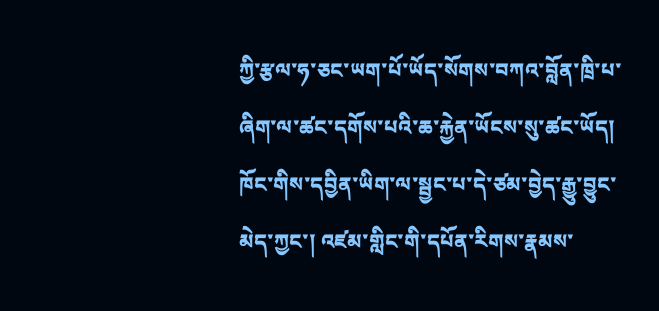ཀྱི་རྩལ་ཧ་ཅང་ཡག་པོ་ཡོད་སོགས་བཀའ་བློན་ཁྲི་པ་ཞིག་ལ་ཚང་དགོས་པའི་ཆ་རྐྱེན་ཡོངས་སུ་ཚང་ཡོད། ཁོང་གིས་དབྱིན་ཡིག་ལ་སྦྱང་པ་དེ་ཙམ་བྱེད་རྒྱུ་བྱུང་མེད་ཀྱང་། འཛམ་གླིང་གི་དཔོན་རིགས་རྣམས་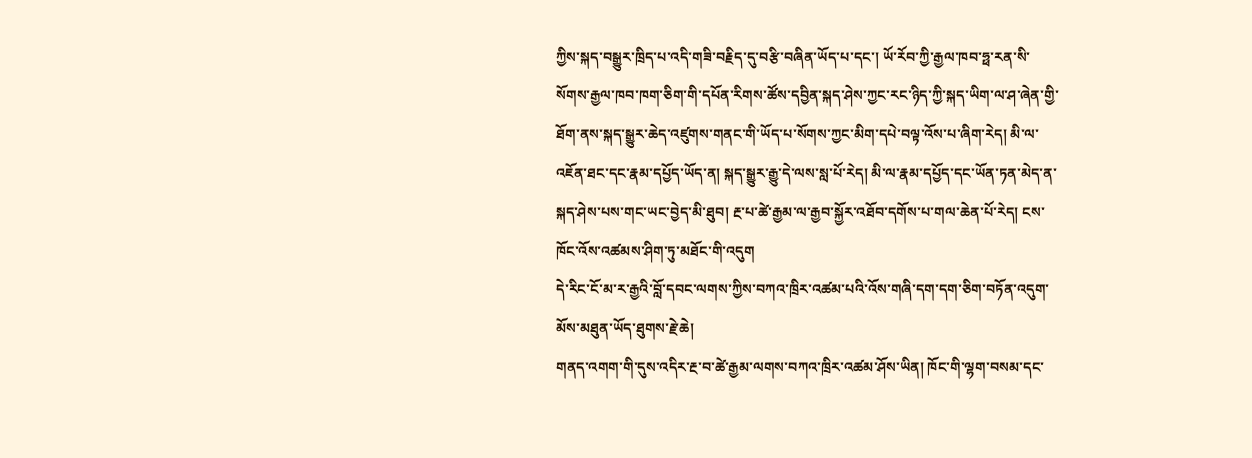ཀྱིས་སྐད་བསྒྱུར་ཁྲིད་པ་འདི་གཟི་བརྗིད་དུ་བརྩི་བཞིན་ཡོད་པ་དང་། ཡོ་རོབ་ཀྱི་རྒྱལ་ཁབ་ཧྥ་རན་སི་སོགས་རྒྱལ་ཁབ་ཁག་ཅིག་གི་དཔོན་རིགས་ཚོས་དབྱིན་སྐད་ཤེས་ཀྱང་རང་ཉིད་ཀྱི་སྐད་ཡིག་ལ་ཤ་ཞེན་གྱི་ཐོག་ནས་སྐད་སྒྱུར་ཆེད་འཛུགས་གནང་གི་ཡོད་པ་སོགས་ཀྱང་མིག་དཔེ་བལྟ་འོས་པ་ཞིག་རེད། མི་ལ་འཇོན་ཐང་དང་རྣམ་དཔྱོད་ཡོད་ན། སྐད་སྒྱུར་རྒྱུ་དེ་ལས་སླ་པོ་རེད། མི་ལ་རྣམ་དཔྱོད་དང་ཡོན་ཏན་མེད་ན་སྐད་ཤེས་པས་གང་ཡང་བྱེད་མི་ཐུབ། རྔ་པ་ཚེ་རྒྱམ་ལ་རྒྱབ་སྐྱོར་འཐོབ་དགོས་པ་གལ་ཆེན་པོ་རེད། ངས་ཁོང་འོས་འཚམས་ཤིག་ཏུ་མཐོང་གི་འདུག
དེ་རིང་ངོ་མ་ར་རྒྱའི་བློ་དབང་ལགས་ཀྱིས་བཀའ་ཁྲིར་འཚམ་པའི་འོས་གཞི་དག་དག་ཅིག་བཏོན་འདུག་མོས་མཐུན་ཡོད་ཐུགས་རྗེ་ཆེ།
གནད་འགག་གི་དུས་འདིར་རྔ་བ་ཚེ་རྒྱམ་ལགས་བཀའ་ཁྲིར་འཚམ་ཤོས་ཡིན། ཁོང་གི་ལྷག་བསམ་དང་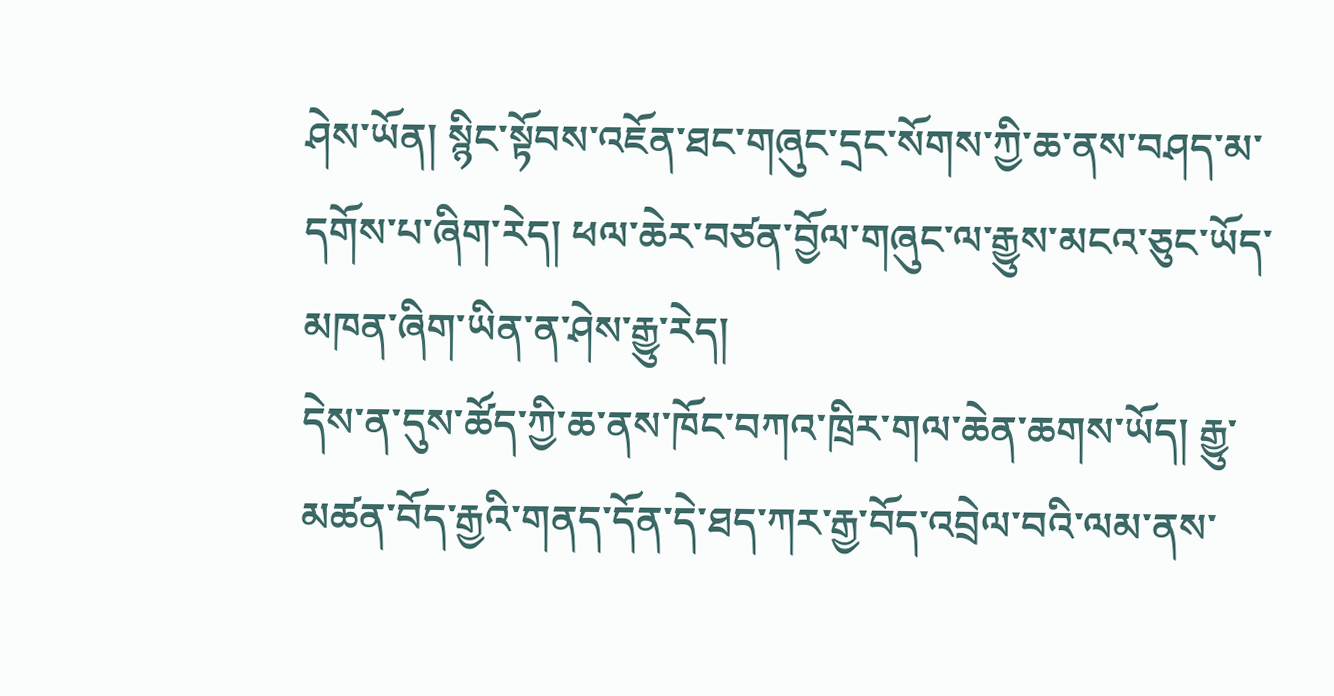ཤེས་ཡོན། སྙིང་སྟོབས་འཇོན་ཐང་གཞུང་དྲང་སོགས་ཀྱི་ཆ་ནས་བཤད་མ་དགོས་པ་ཞིག་རེད། ཕལ་ཆེར་བཙན་བྱོལ་གཞུང་ལ་རྒྱུས་མངའ་ཅུང་ཡོད་མཁན་ཞིག་ཡིན་ན་ཤེས་རྒྱུ་རེད།
དེས་ན་དུས་ཚོད་ཀྱི་ཆ་ནས་ཁོང་བཀའ་ཁྲིར་གལ་ཆེན་ཆགས་ཡོད། རྒྱུ་མཚན་བོད་རྒྱའི་གནད་དོན་དེ་ཐད་ཀར་རྒྱ་བོད་འབྲེལ་བའི་ལམ་ནས་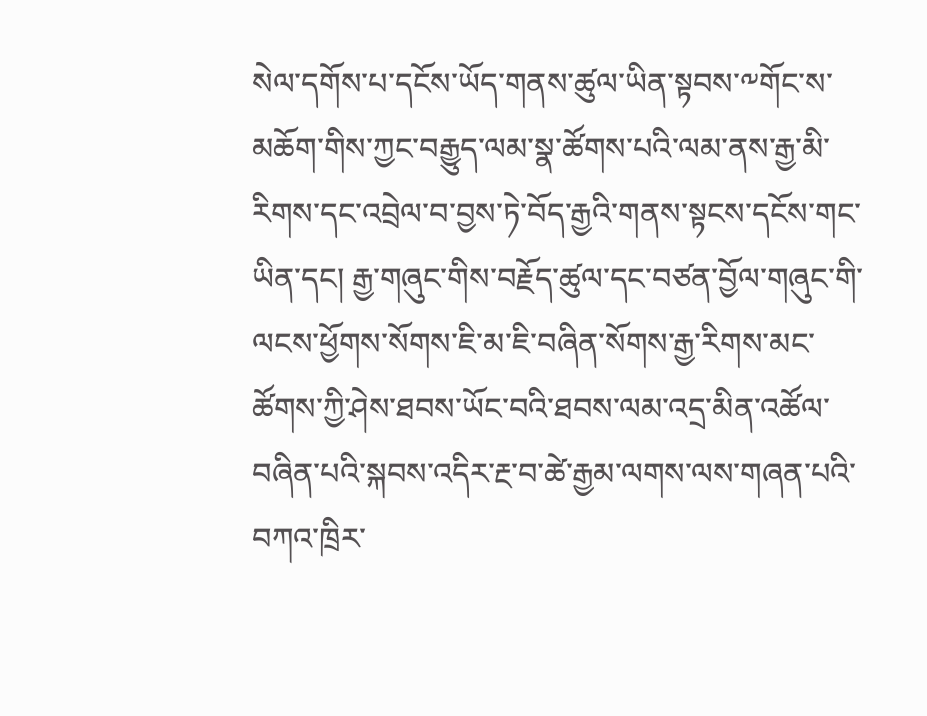སེལ་དགོས་པ་དངོས་ཡོད་གནས་ཚུལ་ཡིན་སྟབས་༸གོང་ས་མཆོག་གིས་ཀྱང་བརྒྱུད་ལམ་སྣ་ཚོགས་པའི་ལམ་ནས་རྒྱ་མི་རིགས་དང་འབྲེལ་བ་བྱས་ཏེ་བོད་རྒྱའི་གནས་སྟངས་དངོས་གང་ཡིན་དང། རྒྱ་གཞུང་གིས་བརྗོད་ཚུལ་དང་བཙན་བྱོལ་གཞུང་གི་ལངས་ཕྱོགས་སོགས་ཇི་མ་ཇི་བཞིན་སོགས་རྒྱ་རིགས་མང་ཚོགས་ཀྱི་ཤེས་ཐབས་ཡོང་བའི་ཐབས་ལམ་འདྲ་མིན་འཚོལ་བཞིན་པའི་སྐབས་འདིར་རྔ་བ་ཚེ་རྒྱམ་ལགས་ལས་གཞན་པའི་བཀའ་ཁྲིར་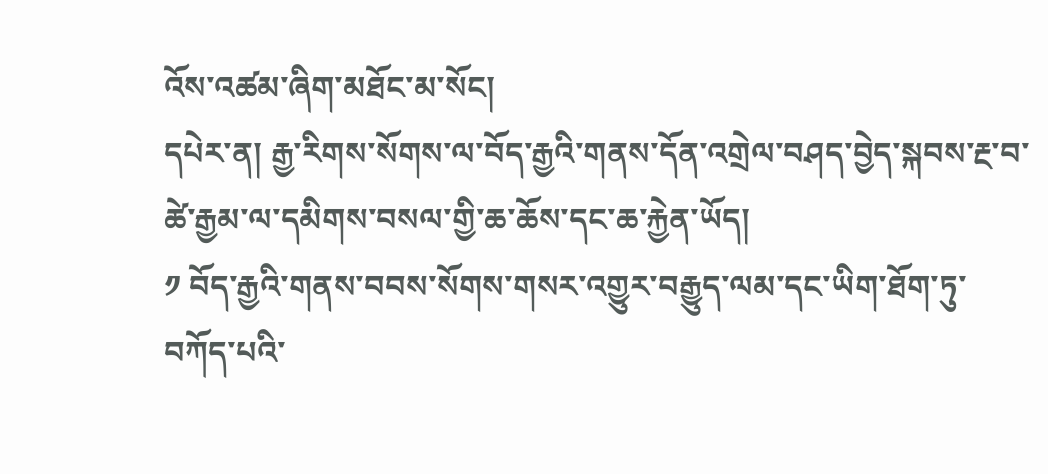འོས་འཚམ་ཞིག་མཐོང་མ་སོང།
དཔེར་ན། རྒྱ་རིགས་སོགས་ལ་བོད་རྒྱའི་གནས་དོན་འགྲེལ་བཤད་བྱེད་སྐབས་རྔ་བ་ཚེ་རྒྱམ་ལ་དམིགས་བསལ་གྱི་ཆ་ཆོས་དང་ཆ་རྐྱེན་ཡོད།
༡ བོད་རྒྱའི་གནས་བབས་སོགས་གསར་འགྱུར་བརྒྱུད་ལམ་དང་ཡིག་ཐོག་ཏུ་བཀོད་པའི་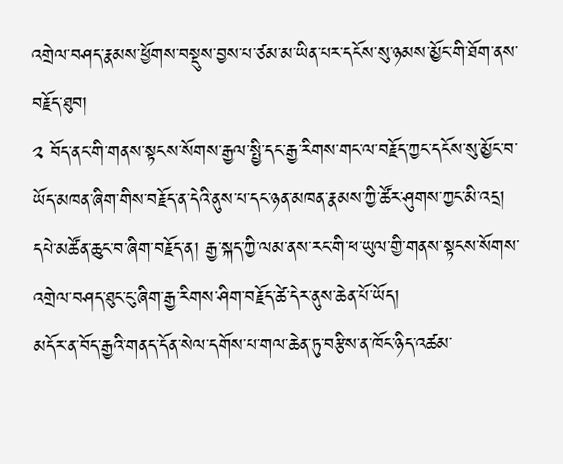འགྲེལ་བཤད་རྣམས་ཕྱོགས་བསྡུས་བྱས་པ་ཙམ་མ་ཡིན་པར་དངོས་སུ་ཉམས་མྱོང་གི་ཐོག་ནས་བརྗོད་ཐུབ།
༢ བོད་ནང་གི་གནས་སྟངས་སོགས་རྒྱལ་སྤྱི་དང་རྒྱ་རིགས་གང་ལ་བརྗོད་ཀྱང་དངོས་སུ་མྱོང་བ་ཡོད་མཁན་ཞིག་གིས་བརྗོད་ན་དེའི་ནུས་པ་དང་ཉན་མཁན་རྣམས་ཀྱི་ཚོར་ཤུགས་ཀྱང་མི་འདྲ། དཔེ་མཚོན་ཆུང་བ་ཞིག་བརྗོད་ན། རྒྱ་སྐད་ཀྱི་ལམ་ནས་རང་གི་ཕ་ཡུལ་གྱི་གནས་སྟངས་སོགས་འགྲེལ་བཤད་ཐུང་ངུ་ཞིག་རྒྱ་རིགས་ཤིག་བརྗོད་ཚེ་དེར་ནུས་ཆེན་པོ་ཡོད།
མདོར་ན་བོད་རྒྱའི་གནད་དོན་སེལ་དགོས་པ་གལ་ཆེན་ཏུ་བརྩིས་ན་ཁོང་ཉིད་འཚམ་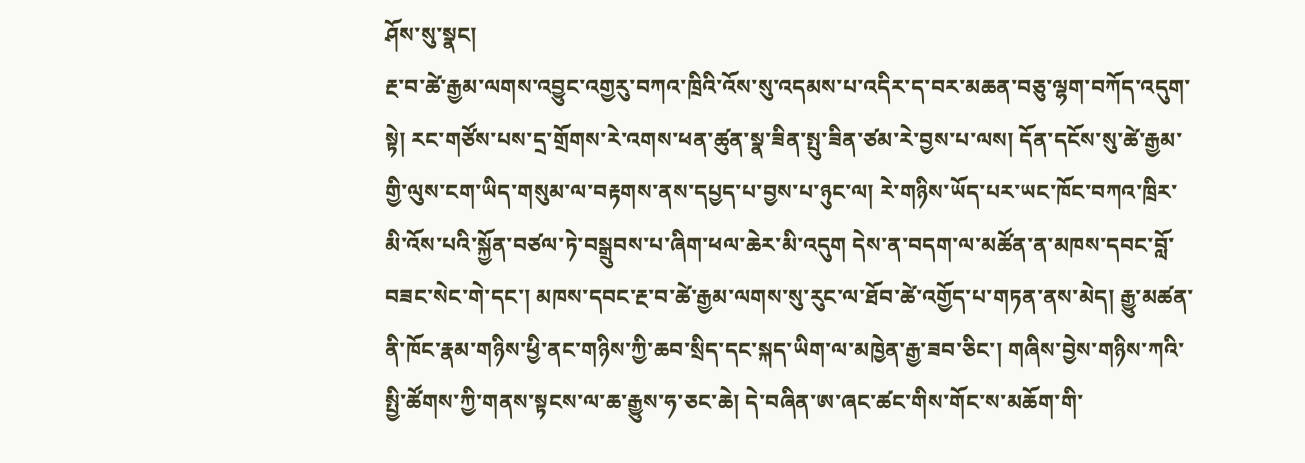ཤོས་སུ་སྣང།
རྔ་བ་ཚེ་རྒྱམ་ལགས་འབྱུང་འགྱརུ་བཀའ་ཁྲིའི་འོས་སུ་འདམས་པ་འདིར་ད་བར་མཆན་བཅུ་ལྷག་བཀོད་འདུག་སྟེ། རང་གཙོས་པས་དྲ་གྲོགས་རེ་འགས་ཕན་ཚུན་སྣ་ཟིན་སྤུ་ཟིན་ཙམ་རེ་བྱས་པ་ལས། དོན་དངོས་སུ་ཚེ་རྒྱམ་གྱི་ལུས་ངག་ཡིད་གསུམ་ལ་བརྟགས་ནས་དཔྱད་པ་བྱས་པ་ཉུང་ལ། རེ་གཉིས་ཡོད་པར་ཡང་ཁོང་བཀའ་ཁྲིར་མི་འོས་པའི་སྐྱོན་བཙལ་ཏེ་བསྒྲུབས་པ་ཞིག་ཕལ་ཆེར་མི་འདུག དེས་ན་བདག་ལ་མཚོན་ན་མཁས་དབང་བློ་བཟང་སེང་གེ་དང་། མཁས་དབང་རྔ་བ་ཚེ་རྒྱམ་ལགས་སུ་རུང་ལ་ཐོབ་ཚེ་འགྱོད་པ་གཏན་ནས་མེད། རྒྱུ་མཚན་ནི་ཁོང་རྣམ་གཉིས་ཕྱི་ནང་གཉིས་ཀྱི་ཆབ་སྲིད་དང་སྐད་ཡིག་ལ་མཁྱེན་རྒྱ་ཟབ་ཅིང་། གཞིས་བྱེས་གཉིས་ཀའི་སྤྱི་ཚོགས་ཀྱི་གནས་སྟངས་ལ་ཆ་རྒྱུས་ཧ་ཅང་ཆེ། དེ་བཞིན་ཨ་ཞང་ཚང་གིས་གོང་ས་མཆོག་གི་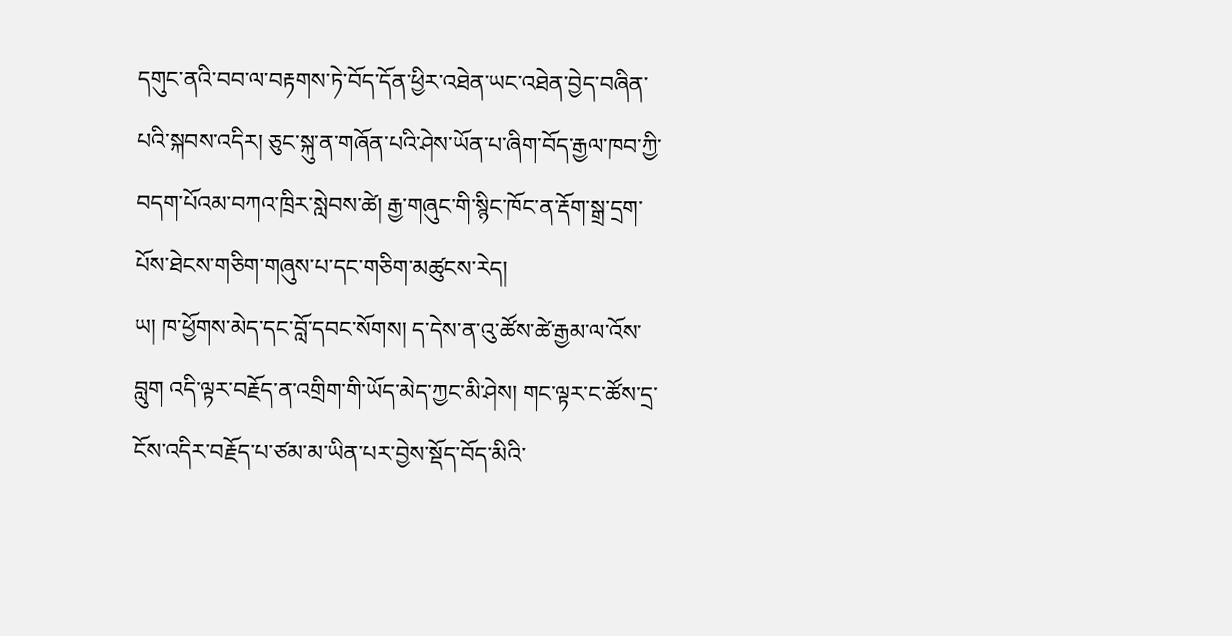དགུང་ནའི་བབ་ལ་བརྟགས་ཏེ་བོད་དོན་ཕྱིར་འཐེན་ཡང་འཐེན་བྱེད་བཞིན་པའི་སྐབས་འདིར། ཅུང་སྐུ་ན་གཞོན་པའི་ཤེས་ཡོན་པ་ཞིག་བོད་རྒྱལ་ཁབ་ཀྱི་བདག་པོའམ་བཀའ་ཁྲིར་སླེབས་ཚེ། རྒྱ་གཞུང་གི་སྙིང་ཁོང་ན་རྡོག་སྒྲ་དྲག་པོས་ཐེངས་གཅིག་གཞུས་པ་དང་གཅིག་མཚུངས་རེད།
ཡ། ཁ་ཕྱོགས་མེད་དང་བློ་དབང་སོགས། ད་དེས་ན་འུ་ཚོས་ཚེ་རྒྱམ་ལ་འོས་བླུག འདི་ལྟར་བརྗོད་ན་འགྲིག་གི་ཡོད་མེད་ཀྱང་མི་ཤེས། གང་ལྟར་ང་ཚོས་དྲ་ངོས་འདིར་བརྗོད་པ་ཙམ་མ་ཡིན་པར་བྱེས་སྡོད་བོད་མིའི་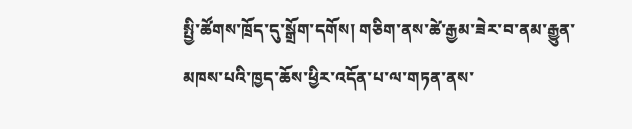སྤྱི་ཚོགས་ཁྲོད་དུ་སྒྲོག་དགོས། གཅིག་ནས་ཚེ་རྒྱམ་ཟེར་བ་ནམ་རྒྱུན་མཁས་པའི་ཁྱད་ཆོས་ཕྱིར་འདོན་པ་ལ་གཏན་ནས་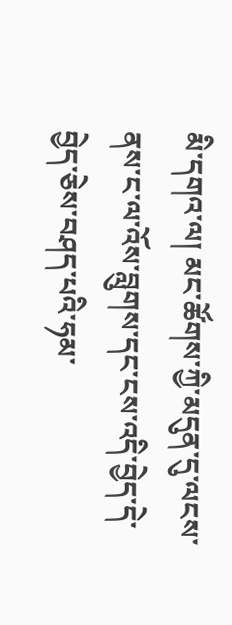མི་དགའ་ལ། མང་ཚོགས་ཀྱི་མདུན་དུ་ལངས་ནས་ང་ལ་འོས་བླུགས་དང་ངས་འདི་བྱེད་དེ་བྱེད་ཅེས་བཤད་པའི་ཧམ་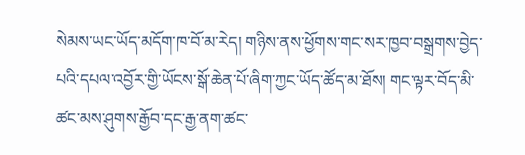སེམས་ཡང་ཡོད་མདོག་ཁ་བོ་མ་རེད། གཉིས་ནས་ཕྱོགས་གང་སར་ཁྱབ་བསྒྲགས་བྱེད་པའི་དཔལ་འབྱོར་གྱི་ཡོངས་སྒོ་ཆེན་པོ་ཞིག་ཀྱང་ཡོད་ཚོད་མ་ཐོས། གང་ལྟར་བོད་མི་ཚང་མས་ཤུགས་རྒྱོབ་དང་རྒྱ་ནག་ཚང་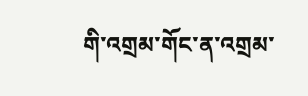གི་འགྲམ་གོང་ན་འགྲམ་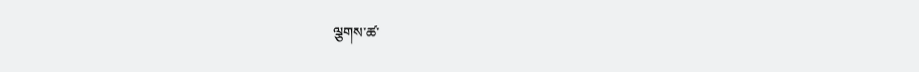ལྕགས་ཚ་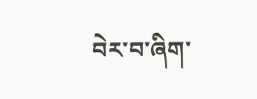བེར་བ་ཞིག་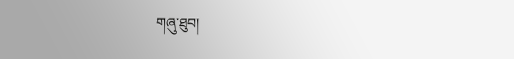གཞུ་ཐུབ།